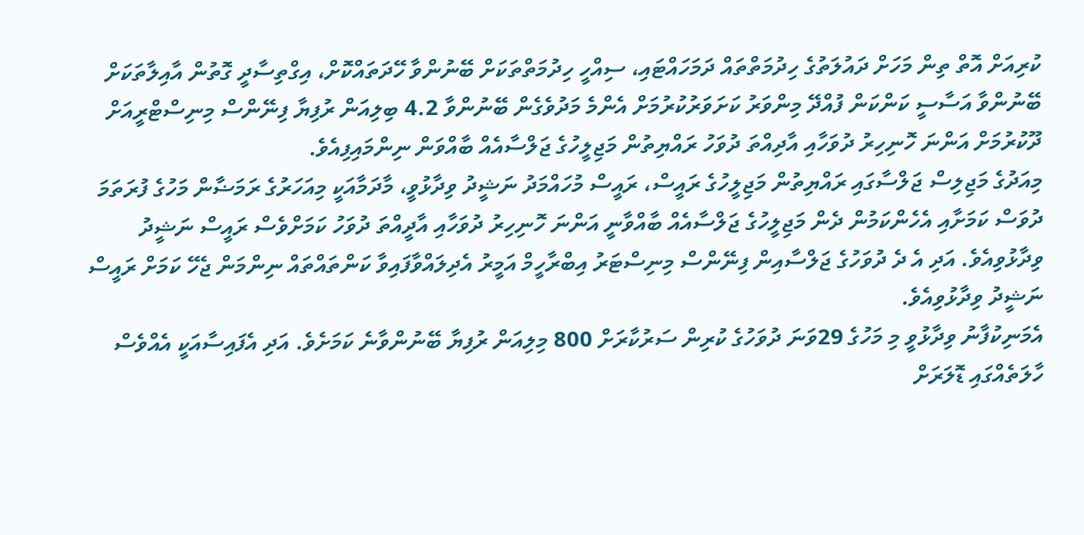ކުރިއަށް އޮތް ތިން މަހަށް ދައުލަތުގެ ހިދުމަތްތައް ދަމަހައްޓައި، ސިއްހީ ހިދުމަތްތަކަށް ބޭނުންވާ ހޭދަތައްކޮށް، އިގްތިސާދީ ގޮތުން އާއިލާތަކަށް ބޭނުންވާ އަސާސީ ކަންކަން ފުއްދޭ މިންވަރު ކަށަވަރުކުރުމަށް އެންމެ މަދުވެގެން ބޭނުންވާ 4.2 ބިލިއަން ރުފިޔާ ފިނޭންސް މިނިސްޓްރީއަށް ދޫކުރުމަށް އަންނަ ހޮނިހިރު ދުވަހާއި އާދިއްތަ ދުވަހު ރައްޔިތުން މަޖިލީހުގެ ޖަލްސާއެއް ބާއްވަން ނިންމައިފިއެވެ.
މިއަދުގެ މަޖިލިސް ޖަލްސާގައި ރައްޔިތުން މަޖިލީހުގެ ރައީސް، ރައީސް މުހައްމަދު ނަޝީދު ވިދާޅުވީ، މާދަމާއަކީ މިއަހަރުގެ ރަމަޟާން މަހުގެ ފުރަތަމަ ދުވަސް ކަމަށާއި އެހެންކަމުން ދެން މަޖިލީހުގެ ޖަލްސާއެއް ބާއްވާނީ އަންނަ ހޮނިހިރު ދުވަހާއި އާދީއްތަ ދުވަހު ކަމަށްވެސް ރައީސް ނަޝީދު ވިދާޅުވިއެވެ. އަދި އެ ދެ ދުވަހުގެ ޖަލްސާއިން ފިނޭންސް މިނިސްޓަރު އިބްރާހީމް އަމީރު އެދިލައްވާފައިވާ ކަންތައްތައް ނިންމަން ޖެހޭ ކަމަށް ރައީސް ނަޝީދު ވިދާޅުވިއެވެ.
އެމަނިކުފާނު ވިދާޅުވީ މި މަހުގެ 29ވަނަ ދުވަހުގެ ކުރިން ސަރުކާރަށް 800 މިލިއަން ރުފިޔާ ބޭނުންވާނެ ކަމަށެވެ. އަދި އެފައިސާއަކީ އެއްވެސް ހާލަތެއްގައި ޑޮލަރަށް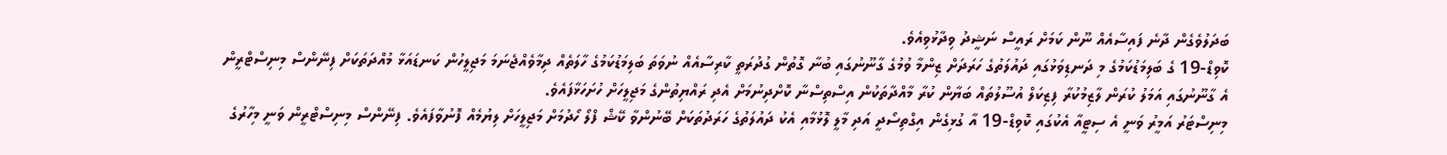ބަދަލުވެގެން ދާނެ ފައިސާއެއް ނޫން ކަމަށް ރައީސް ނަޝީދު ވިދާޅުވިއެވެ.
ކޮވިޑް-19 ގެ ބަލިމަޑުކަމުގެ މި ދަނޑިވަޅުގައި ދައުލަތުގެ ހަރަދަށް ޒިންމާ ވުމުގެ ގާނޫނުގައި ބުނާ ގޮތުން ގުދުރަތީ ކާރިސާއެއް ނުވަތަ ބަލިމަޑުކަމުގެ ހާލަތެއް ދިމާވެއްޖެނަމަ މަޖިލީހުން ކަނޑައަޅާ މުއްދަތަކަށް ފިނޭންސް މިނިސްޓްރީން އެ ގާނޫނުގައި އަމަލު ކުރަން ލާޒިމުކުރާ ފިޒިކަލް އުސޫލުތައް ބަޔާން ކުރާ މާއްދާތަކުން އިސްތިސްނާ ކޮށްދިނުމަށް އެދި ރައްޔިތުންގެ މަޖިލީހަށް ހުށަހަޅާފައެވެ.
މިނިސްޓަރު އަމީރު ވަނީ އެ ސިޓީއާ އެކުގައި ކޮވިޑް-19 އާ ގުޅިގެން އިގްތިސޯދީ އަދި މާލީ ލޮޅުމާއި އެކު ދައުލަތުގެ ހަރަދުތަކަށް ބޭނުންވާ ކޭޝް ފްލޯ ހޯދުމަށް މަޖިލީހަށް ލިޔުމެއް ފޮނުވާފައެވެ. ފިނޭންސް މިނިސްޓްރީން ވަނީ މިހާރުގެ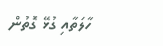ހާލަތާއި ގުޅޭ ގޮތުން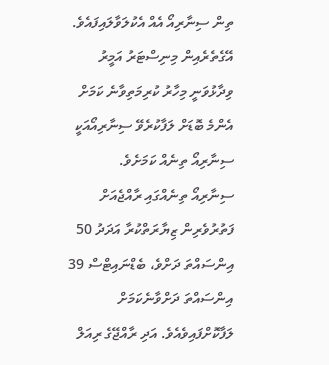ތިން ސިނާރިއޯ އެއް އެކުލަވާލައިފައެވެ. އޭގެތެރެއިން މިނިސްޓަރު އަމީރު ވިދާޅުވަނީ މިހާރު ކުރިމަތިވާނެ ކަމަށް އެންމެ ބޮޑަށް ލަފާކުރެވޭ ސިނާރިއޯއަކީ ސިނާރިއޯ ތިނެއް ކަމަށެވެ.
ސިނާރިއޯ ތިނެއްގައި ރާއްޖެއަށް ފަތުރުވެރިން ޒިޔާރަތްކުރާ އަދަދު 50 އިންސައްތަ ދަށްވެ، ބެޑްނައިޓްސް 39 އިންސައްތަ ދަށްވާނެކަމަށް ލަފާކޮށްފައިވެއެވެ. އަދި ރާއްޖޭގެ ރިއަލް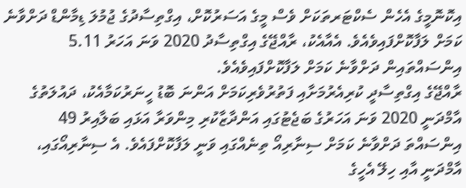އިކޮނޮމީގެ އެހެން ސެކްޓަރތަކަށް ވެސް މީގެ އަސަރުކޮށް، އިގްތިސާދުގެ ޖުމުލަ ޑިމާންޑް ދަށްވާނެ ކަމަށް ލަފާކޮށްފައިވެއެވެ. އެއާއެކު، ރާއްޖޭގެ އިގްތިސާދު 2020 ވަނަ އަހަރު 5.11 އިންސައްތައިން ދަށްވާނެ ކަމަށް ލަފާކޮށްފައިވެއެވެ.
ރާއްޖޭގެ އިގްތިސާދީ ކުރިއެރުމަށާއި ފަތުރުވެރިކަމަށް އަންނަ ބޮޑު ހީނަރުކަމާއެކު، ދައުލަތުގެ އާމްދަނީ 2020 ވަނަ އަހަރުގެ ބަޖެޓުގައި އަންދާޒާކުރި މިންވަރާ އަޅައި ބަލާއިރު 49 އިންސައްތަ ދަށްވާނެ ކަމަށް ސިނާރިއޯ ތިނެއްގައި ވަނީ ލަފާކޮށްފައެވެ. އެ ސިނާރިއޯގައި، އާމްދަނީ އާއި ހިލޭ އެހީގެ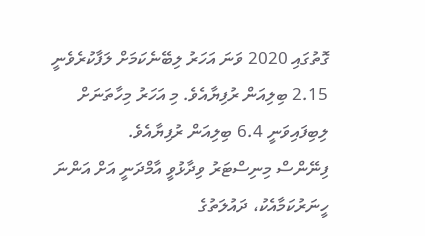ގޮތުގައި 2020 ވަނަ އަހަރު ލިބޭނެކަމަށް ލަފާކުރެވެނީ 2.15 ބިލިއަން ރުފިޔާއެވެ. މި އަހަރު މިހާތަނަށް ލިބިފައިވަނީ 6.4 ބިލިއަން ރުފިޔާއެވެ.
ފިނޭންސް މިނިސްޓަރު ވިދާޅުވީ އާމްދަނީ އަށް އަންނަ ހީނަރުކަމާއެކު، ދައުލަތުގެ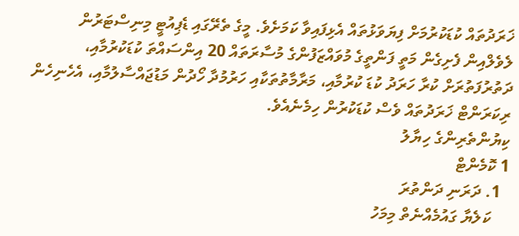ޚަރަދުތައް ކުޑަކުރުމަށް ފިޔަވަޅުތައް އެޅިފައިވާ ކަމަށެވެ. މީގެ ތެރޭގައި ޑެޕިއުޓީ މިނިސްޓަރުން ލެވެލްއިން ފެށިގެން މަތީ ފަންތީގެ މުވައްޒަފުންގެ މުސާރަތައް 20 އިންސައްތަ ކުޑަކުރުމާއި، ދަތުރުފަތުރަށް ކުރާ ހަރަދު ކުޑަ ކުރުމާއި، މަރާމާތުތަކާއި ހަރުމުދާ ހޯދުން މަޑުޖައްސާލުމާއި، އެހެނިހެން ރިކަރަންޓް ޚަރަދުތައް ވެސް ކުޑަކުރުން ހިމެނެއެވެ.
ކިޔުންތެރިންގެ ހިޔާލު
1 ކޮމެންޓް
  1. ދަރަނި ދަންތުރަ
    ކަލެޔާ ގައުމެއްނެތް މިމަހު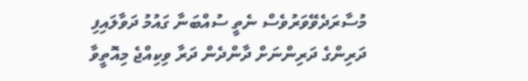މުސާރަދެވޭވަރުވެސް ނެތީ ސުއްބަނާ ގައުމު ދަވާލައިފި ދަރިންގެ ދަރިންނަށް ދާންދެން ދަރާ ވިކިއްޖެ މިއޮތީވާ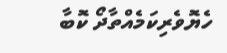ހެޔޮވެރިކަމެއްތާދޯ ކޮބާ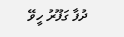ދުފާ ގަފޫރު ހީވޭ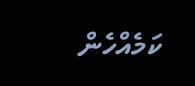ކަމެއްހެން